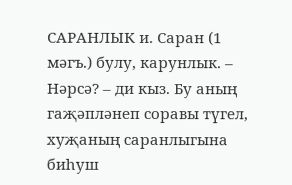САРАНЛЫК и. Саран (1 мәгъ.) булу, карунлык. – Нәрсә? – ди кыз. Бу аның гаҗәпләнеп соравы түгел, хуҗаның саранлыгына биһуш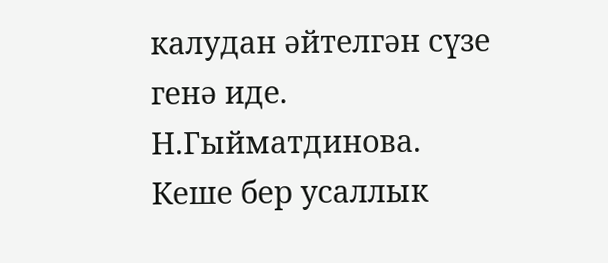калудан әйтелгән сүзе генә иде. Н.Гыйматдинова. Кеше бер усаллык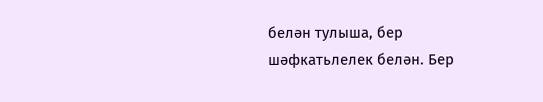белән тулыша, бер шәфкатьлелек белән. Бер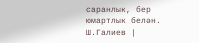саранлык, бер юмартлык белән. Ш.Галиев |